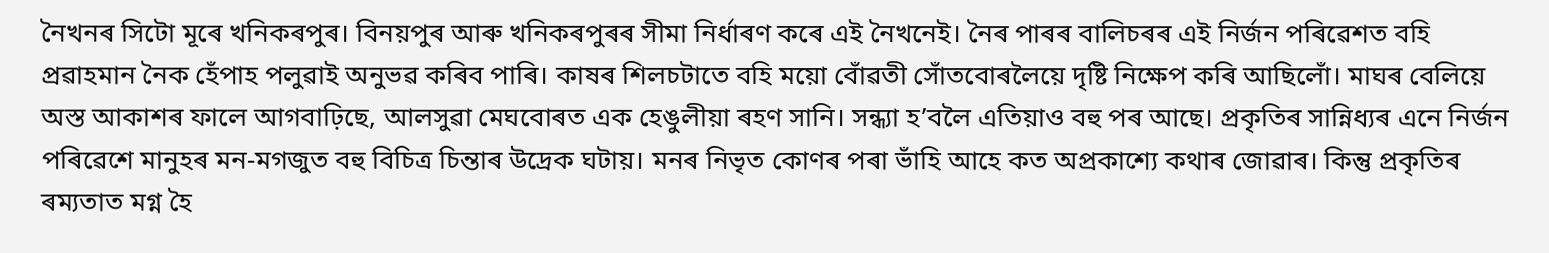নৈখনৰ সিটো মূৰে খনিকৰপুৰ। বিনয়পুৰ আৰু খনিকৰপুৰৰ সীমা নিৰ্ধাৰণ কৰে এই নৈখনেই। নৈৰ পাৰৰ বালিচৰৰ এই নিৰ্জন পৰিৱেশত বহি প্ৰৱাহমান নৈক হেঁপাহ পলুৱাই অনুভৱ কৰিব পাৰি। কাষৰ শিলচটাতে বহি ময়ো বোঁৱতী সোঁতবোৰলৈয়ে দৃষ্টি নিক্ষেপ কৰি আছিলোঁ। মাঘৰ বেলিয়ে অস্ত আকাশৰ ফালে আগবাঢ়িছে, আলসুৱা মেঘবোৰত এক হেঙুলীয়া ৰহণ সানি। সন্ধ্যা হ’বলৈ এতিয়াও বহু পৰ আছে। প্ৰকৃতিৰ সান্নিধ্যৰ এনে নিৰ্জন পৰিৱেশে মানুহৰ মন-মগজুত বহু বিচিত্ৰ চিন্তাৰ উদ্ৰেক ঘটায়। মনৰ নিভৃত কোণৰ পৰা ভাঁহি আহে কত অপ্ৰকাশ্যে কথাৰ জোৱাৰ। কিন্তু প্ৰকৃতিৰ ৰম্যতাত মগ্ন হৈ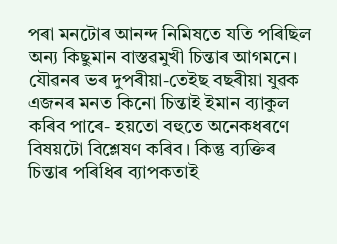পৰা মনটোৰ আনন্দ নিমিষতে যতি পৰিছিল অন্য কিছুমান বাস্তৱমুখী চিন্তাৰ আগমনে। যৌৱনৰ ভৰ দুপৰীয়া-তেইছ বছৰীয়া যুৱক এজনৰ মনত কিনো চিন্তাই ইমান ব্যাকুল কৰিব পাৰে- হয়তো বহুতে অনেকধৰণে বিষয়টো বিশ্লেষণ কৰিব। কিন্তু ব্যক্তিৰ চিন্তাৰ পৰিধিৰ ব্যাপকতাই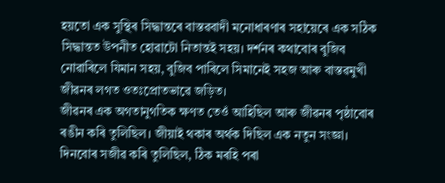হয়তো এক সুস্থিৰ সিদ্ধান্তৰে বাস্তৱবাদী মনোধাৰণাৰ সহায়েৰে এক সঠিক সিদ্ধান্তত উপনীত হোৱাটো নিতান্তই সহয়। দৰ্শনৰ কথাবোৰ বুজিব নোৱাৰিলে যিমান সহয়, বুজিব পাৰিলে সিমানেই সহজ আৰু বাস্তৱমুখী জীৱনৰ লগত ওতঃপ্ৰোতভাৱে জড়িত।
জীৱনৰ এক অগতানুগতিক ক্ষণত তেওঁ আহিছিল আৰু জীৱনৰ পৃষ্ঠাবোৰ ৰঙীন কৰি তুলিছিল। জীয়াই থকাৰ অৰ্থক দিছিল এক নতুন সংজ্ঞা। দিনবোৰ সজীৱ কৰি তুলিছিল, ঠিক মৰহি পৰা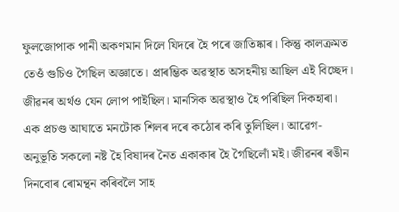ফুলজোপাক পানী অকণমান দিলে যিদৰে হৈ পৰে জাতিষ্কাৰ। কিন্তু কালক্ৰমত তেওঁ গুচিও গৈছিল অজ্ঞাতে। প্ৰাৰম্ভিক অৱস্থাত অসহনীয় আছিল এই বিচ্ছেদ। জীৱনৰ অৰ্থও যেন লোপ পাইছিল। মানসিক অৱস্থাও হৈ পৰিছিল দিকহাৰা। এক প্ৰচণ্ড আঘাতে মনটোক শিলৰ দৰে কঠোৰ কৰি তুলিছিল। আৱেগ-অনুভূতি সকলো নষ্ট হৈ বিষাদৰ নৈত একাকাৰ হৈ গৈছিলোঁ মই। জীৱনৰ ৰঙীন দিনবোৰ ৰোমন্থন কৰিবলৈ সাহ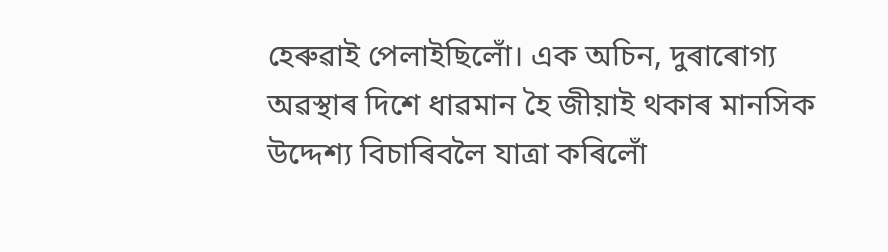হেৰুৱাই পেলাইছিলোঁ। এক অচিন, দুৰাৰোগ্য অৱস্থাৰ দিশে ধাৱমান হৈ জীয়াই থকাৰ মানসিক উদ্দেশ্য বিচাৰিবলৈ যাত্ৰা কৰিলোঁ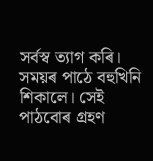সৰ্বস্ব ত্যাগ কৰি। সময়ৰ পাঠে বহুখিনি শিকালে। সেই পাঠবোৰ গ্ৰহণ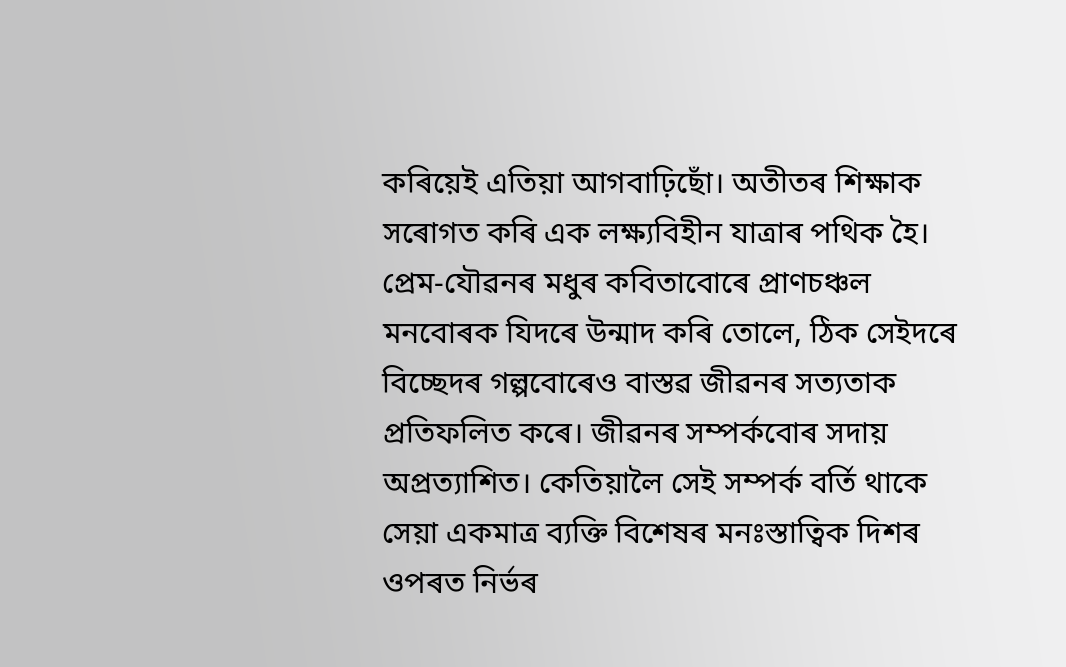কৰিয়েই এতিয়া আগবাঢ়িছোঁ। অতীতৰ শিক্ষাক সৰোগত কৰি এক লক্ষ্যবিহীন যাত্ৰাৰ পথিক হৈ।
প্ৰেম-যৌৱনৰ মধুৰ কবিতাবোৰে প্ৰাণচঞ্চল মনবোৰক যিদৰে উন্মাদ কৰি তোলে, ঠিক সেইদৰে বিচ্ছেদৰ গল্পবোৰেও বাস্তৱ জীৱনৰ সত্যতাক প্ৰতিফলিত কৰে। জীৱনৰ সম্পৰ্কবোৰ সদায় অপ্ৰত্যাশিত। কেতিয়ালৈ সেই সম্পৰ্ক বৰ্তি থাকে সেয়া একমাত্ৰ ব্যক্তি বিশেষৰ মনঃস্তাত্বিক দিশৰ ওপৰত নিৰ্ভৰ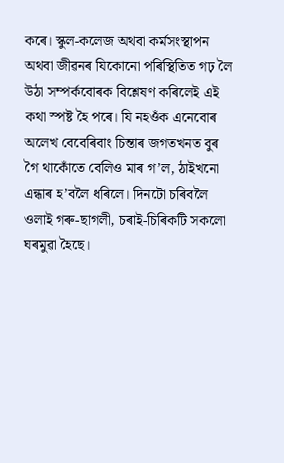কৰে। স্কুল-কলেজ অথবা কৰ্মসংস্থাপন অথবা জীৱনৰ যিকোনো পৰিস্থিতিত গঢ় লৈ উঠা সম্পৰ্কবোৰক বিশ্লেষণ কৰিলেই এই কথা স্পষ্ট হৈ পৰে। যি নহওঁক এনেবোৰ অলেখ বেবেৰিবাং চিন্তাৰ জগতখনত বুৰ গৈ থাকোঁতে বেলিও মাৰ গ’ল, ঠাইখনো এন্ধাৰ হ’বলৈ ধৰিলে। দিনটো চৰিবলৈ ওলাই গৰু-ছাগলী, চৰাই-চিৰিকটি সকলো ঘৰমুৱা হৈছে।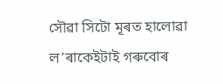সৌৱা সিটো মূৰত হালোৱা ল’ৰাকেইটাই গৰুবোৰ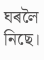ঘৰলৈ নিছে।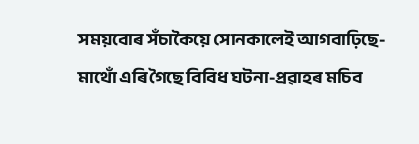সময়বোৰ সঁচাকৈয়ে সোনকালেই আগবাঢ়িছে- মাথোঁ এৰি গৈছে বিবিধ ঘটনা-প্ৰৱাহৰ মচিব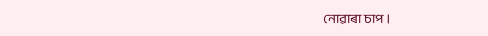নোৱাৰা চাপ।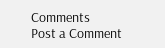Comments
Post a Comment